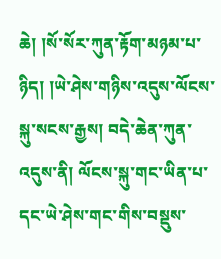ཆེ། །སོ་སོར་ཀུན་རྟོག་མཉམ་པ་ཉིད། །ཡེ་ཤེས་གཉིས་འདུས་ལོངས་སྐུ་སངས་རྒྱས། བདེ་ཆེན་ཀུན་འདུས་ནི། ལོངས་སྐུ་གང་ཡིན་པ་དང་ཡེ་ཤེས་གང་གིས་བསྡུས་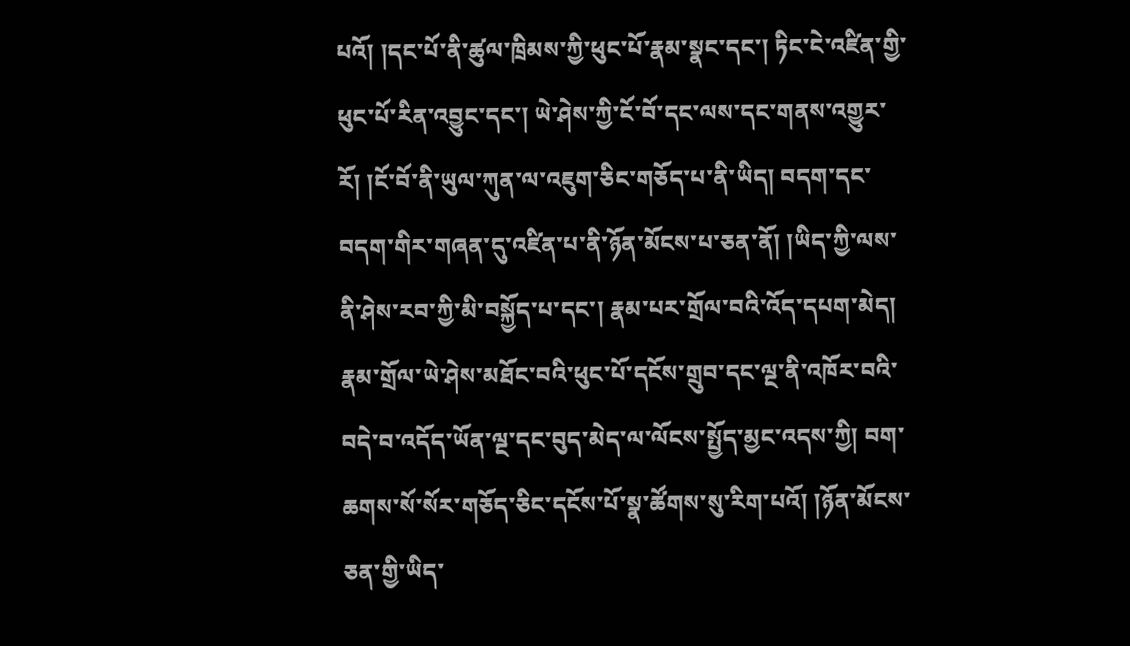པའོ། །དང་པོ་ནི་ཚུལ་ཁྲིམས་ཀྱི་ཕུང་པོ་རྣམ་སྣང་དང་། ཏིང་ངེ་འཛིན་གྱི་ཕུང་པོ་རིན་འབྱུང་དང་། ཡེ་ཤེས་ཀྱི་ངོ་བོ་དང་ལས་དང་གནས་འགྱུར་རོ། །ངོ་བོ་ནི་ཡུལ་ཀུན་ལ་འཇུག་ཅིང་གཅོད་པ་ནི་ཡིད། བདག་དང་བདག་གིར་གཞན་དུ་འཛིན་པ་ནི་ཉོན་མོངས་པ་ཅན་ནོ། །ཡིད་ཀྱི་ལས་ནི་ཤེས་རབ་ཀྱི་མི་བསྐྱོད་པ་དང་། རྣམ་པར་གྲོལ་བའི་འོད་དཔག་མེད། རྣམ་གྲོལ་ཡེ་ཤེས་མཐོང་བའི་ཕུང་པོ་དངོས་གྲུབ་དང་ལྔ་ནི་འཁོར་བའི་བདེ་བ་འདོད་ཡོན་ལྔ་དང་བུད་མེད་ལ་ལོངས་སྤྱོད་མྱང་འདས་ཀྱི། བག་ཆགས་སོ་སོར་གཅོད་ཅིང་དངོས་པོ་སྣ་ཚོགས་སུ་རིག་པའོ། །ཉོན་མོངས་ཅན་གྱི་ཡིད་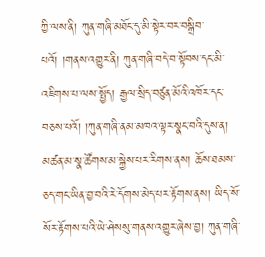ཀྱི་ལས་ནི། ཀུན་གཞི་མཐོང་དུ་མི་སྟེར་བར་བསྒྲིབ་པའོ། །གནས་འགྱུར་ནི། ཀུན་གཞི་བདེ་བ་སྟོབས་དང་མི་འཇིགས་པ་ལས་སྤྱོད། རྒྱལ་སྲིད་བཙུན་མོའི་འཁོར་དང་བཅས་པའོ། །ཀུན་གཞི་ནམ་མཁའ་ལྟར་སྣང་བའི་དུས་ན། མཚན་མ་སྣ་ཚོགས་མ་སྐྱེས་པར་རིགས་ནས། ཆོས་ཐམས་ཅད་གང་ཡིན་བྱ་བའི་རེ་དོགས་མེད་པར་རྟོགས་ནས། ཡིད་སོ་སོར་རྟོགས་པའི་ཡེ་ཤེསསུ་གནས་འགྱུར་ཞེས་བྱ། ཀུན་གཞི་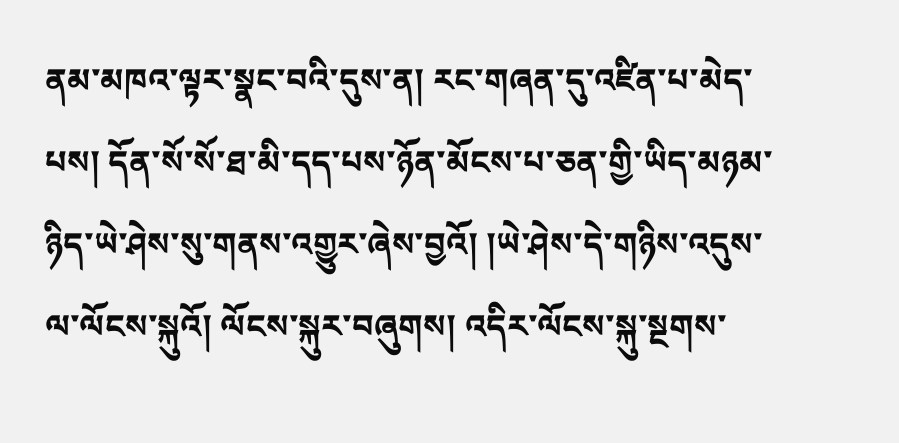ནམ་མཁའ་ལྟར་སྣང་བའི་དུས་ན། རང་གཞན་དུ་འཛིན་པ་མེད་པས། དོན་སོ་སོ་ཐ་མི་དད་པས་ཉོན་མོངས་པ་ཅན་གྱི་ཡིད་མཉམ་ཉིད་ཡེ་ཤེས་སུ་གནས་འགྱུར་ཞེས་བྱའོ། །ཡེ་ཤེས་དེ་གཉིས་འདུས་ལ་ལོངས་སྐུའོ། ལོངས་སྐུར་བཞུགས། འདིར་ལོངས་སྐུ་སྔགས་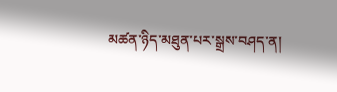མཚན་ཉིད་མཐུན་པར་སྒྲས་བཤད་ན།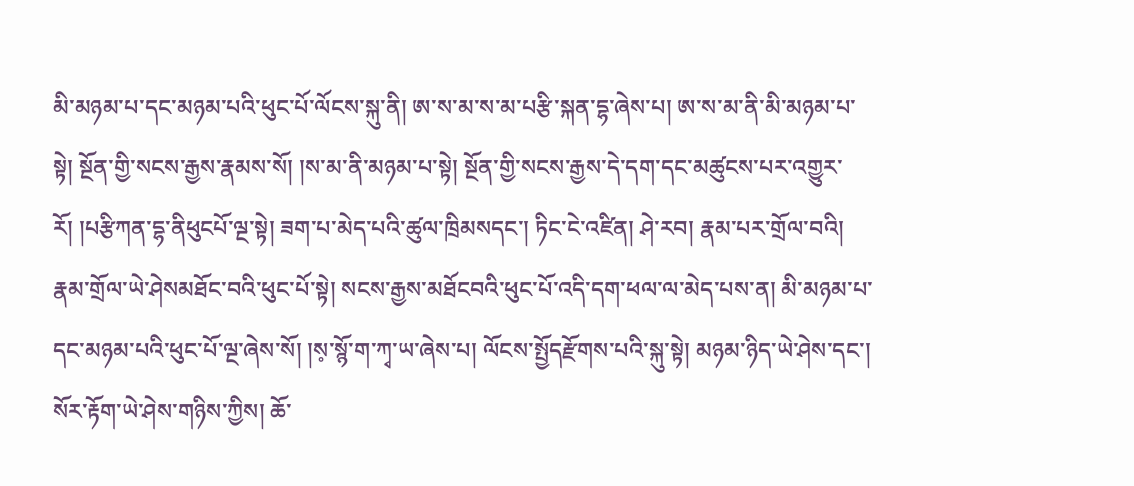མི་མཉམ་པ་དང་མཉམ་པའི་ཕུང་པོ་ལོངས་སྐུ་ནི། ཨ་ས་མ་ས་མ་པརྩི་སྐན་དྷ་ཞེས་པ། ཨ་ས་མ་ནི་མི་མཉམ་པ་སྟེ། སྔོན་གྱི་སངས་རྒྱས་རྣམས་སོ། །ས་མ་ནི་མཉམ་པ་སྟེ། སྔོན་གྱི་སངས་རྒྱས་དེ་དག་དང་མཚུངས་པར་འགྱུར་རོ། །པརྩིཀན་དྷ་ནིཕུངཔོ་ལྔ་སྟེ། ཟག་པ་མེད་པའི་ཚུལ་ཁྲིམསདང་། ཏིང་ངེ་འཛིན། ཤེ་རབ། རྣམ་པར་གྲོལ་བའི། རྣམ་གྲོལ་ཡེ་ཤེསམཐོང་བའི་ཕུང་པོ་སྟེ། སངས་རྒྱས་མཐོངབའི་ཕུང་པོ་འདི་དག་ཕལ་ལ་མེད་པས་ན། མི་མཉམ་པ་དང་མཉམ་པའི་ཕུང་པོ་ལྔ་ཞེས་སོ། །ས༷་སྙོ་ག་ཀྭ་ཡ་ཞེས་པ། ལོངས་སྤྱོདརྫོགས་པའི་སྐུ་སྟེ། མཉམ་ཉིད་ཡེ་ཤེས་དང་། སོར་རྟོག་ཡེ་ཤེས་གཉིས་ཀྱིས། ཆོ་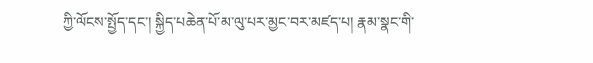ཀྱི་ལོངས་སྤྱོད་དང་། སྐྱིད་པཆེན་པོ་མ་ལུ་པར་མྱང་བར་མཛད་པ། རྣམ་སྣང་གི་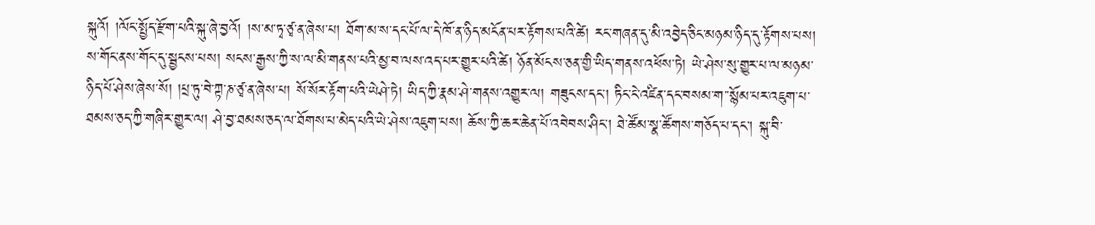སྐུའོ། །ལོང་སྤྱོད་རྫོག་པའི་སྐུ་ཞེ་བྱའོ། །ས་མ་ཏྭ་ཙྭ་ན་ཞེས་པ། ཐོག་མ་ས་དང་པོ་ལ་དེ་ཁོ་ན་ཉིད་མངོན་པར་རྟོགས་པའི་ཚེ། རང་གཞན་དུ་མི་འབྱེད་ཅིང་མཉམ་ཉིད་དུ་རྟོགས་པས། ས་གོང་ནས་གོང་དུ་སྦྱངས་པས། སངས་རྒྱས་ཀྱི་ས་ལ་མི་གནས་པའི་མྱ་བ་ལས་འད་པར་གྱུར་པའི་ཚེ། ཉོན་མོངས་ཅན་གྱི་ཡིད་གནས་འཕོས་ཏེ། ཡེ་ཤེས་སུ་གྱུར་པ་ལ་མཉམ་ཉིད་པོ་ཤེས་ཞེས་སོ། །པྲ་ཏུ་བེ་ཀྟ་ཎ་ཙྭ་ན་ཞེས་པ། སོ་སོར་རྟོག་པའི་ཡེཤེ་ཏེ། ཡིད་ཀྱི་རྣམ་ཤེ་གནས་འགྱུར་ལ། གཟུངས་དང་། ཏིང་ངེ་འཛིན་དང་བསམ་ག་་སྙོམ་པར་འཇུག་པ་ཐམས་ཅད་ཀྱི་གཞིར་གྱུར་ལ། ཤེ་བྱ་ཐམས་ཅད་ལ་ཐོགས་པ་མེད་པའི་ཡེ་ཤེས་འཇུག་པས། ཆོས་ཀྱི་ཆར་ཆེན་པོ་འབེབས་ཤིང་། ཐེ་ཚོམ་སྣ་ཚོགས་གཅོད་པ་དང་། སྐུ་བི་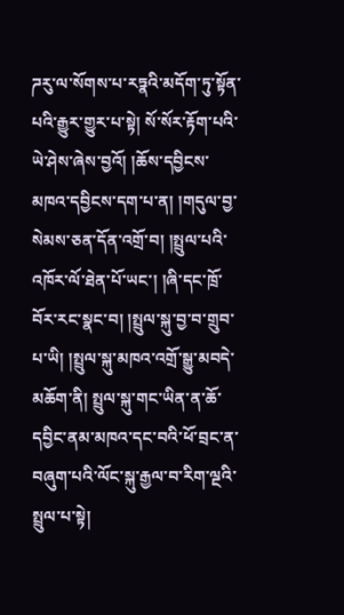ཌརུ་ལ་སོགས་པ་རཏྣའི་མདོག་ཏུ་སྟོན་པའི་རྒྱུར་གྱུར་པ་སྟེ། སོ་སོར་རྟོག་པའི་ཡེ་ཤེས་ཞེས་བྱའོ། །ཆོས་དབྱིངས་མཁའ་དབྱིངས་དག་པ་ན། །གདུལ་བྱ་སེམས་ཅན་དོན་འགྲོ་བ། །སྤྲུལ་པའི་འཁོར་ལོ་ཐེན་པོ་ཡང་། །ཞི་དང་ཁྲོ་བོར་རང་སྣང་བ། །སྤྲུལ་སྐུ་བྱ་བ་གྲུབ་པ་ཡི། །སྤྲུལ་སྐུ་མཁའ་འགྲོ་སྒྱུ་མབདེ་མཆོག་ནི། སྤྲུལ་སྐུ་གང་ཡིན་ན་ཆོ་དབྱིང་ནམ་མཁའ་དང་བའི་ཕོ་བྲང་ན་བཞུག་པའི་ལོང་སྐུ་རྒྱལ་བ་རིག་ལྔའི་སྤྲུལ་པ་སྟེ།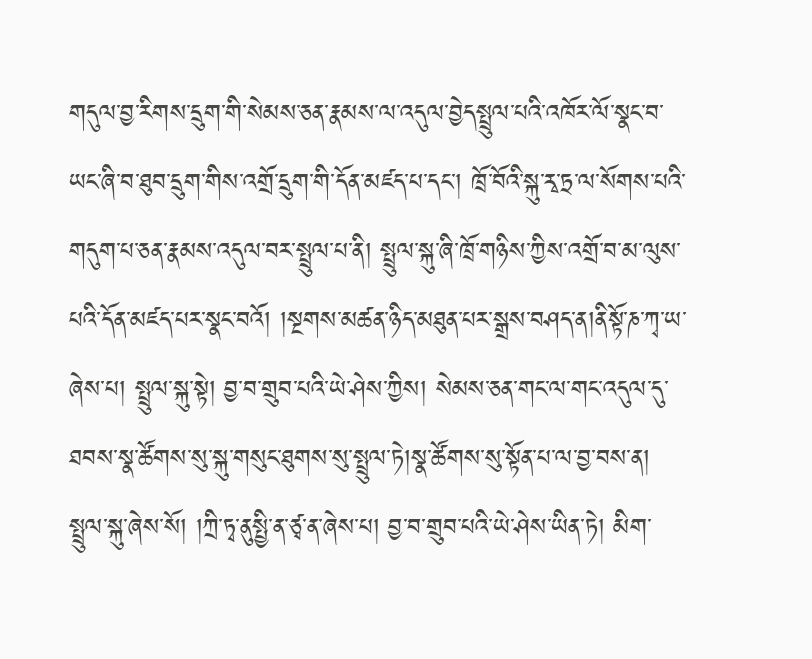གདུལ་བྱ་རིགས་དྲུག་གི་སེམས་ཅན་རྣམས་ལ་འདུལ་བྱེདསྤྲུལ་པའི་འཁོར་ལོ་སྣང་བ་ཡང་ཞི་བ་ཐུབ་དྲུག་གིས་འགྲོ་དྲུག་གི་དོན་མཛད་པ་དང་། ཁྲོ་བོའི་སྐུ་རྭ་ཏྲ་ལ་སོགས་པའི་གདུག་པ་ཅན་རྣམས་འདུལ་བར་སྤྲུལ་པ་ནི། སྤྲུལ་སྐུ་ཞི་ཁྲོ་གཉིས་ཀྱིས་འགྲོ་བ་མ་ལུས་པའི་དོན་མཛད་པར་སྣང་བའོ། །སྔགས་མཚན་ཉིད་མཐུན་པར་སྒྲས་བཤད་ན།ནིསྟོ་ཎ་ཀྭ་ཡ་ཞེས་པ། སྤྲུལ་སྐུ་སྟེ། བྱ་བ་གྲུབ་པའི་ཡེ་ཤེས་ཀྱིས། སེམས་ཅན་གང་ལ་གང་འདུལ་དུ་ཐབས་སྣ་ཚོགས་སུ་སྐུ་གསུང་ཐུགས་སུ་སྤྲུལ་ཏེ།སྣ་ཚོགས་སུ་སྟོན་པ་ལ་བྱ་བས་ན། སྤྲུལ་སྐུ་ཞེས་སོ། །ཀྲི་ཏྭ་ནུསྤྱི་ན་ཙྭ་ན་ཞེས་པ། བྱ་བ་གྲུབ་པའི་ཡེ་ཤེས་ཡིན་ཏེ། མིག་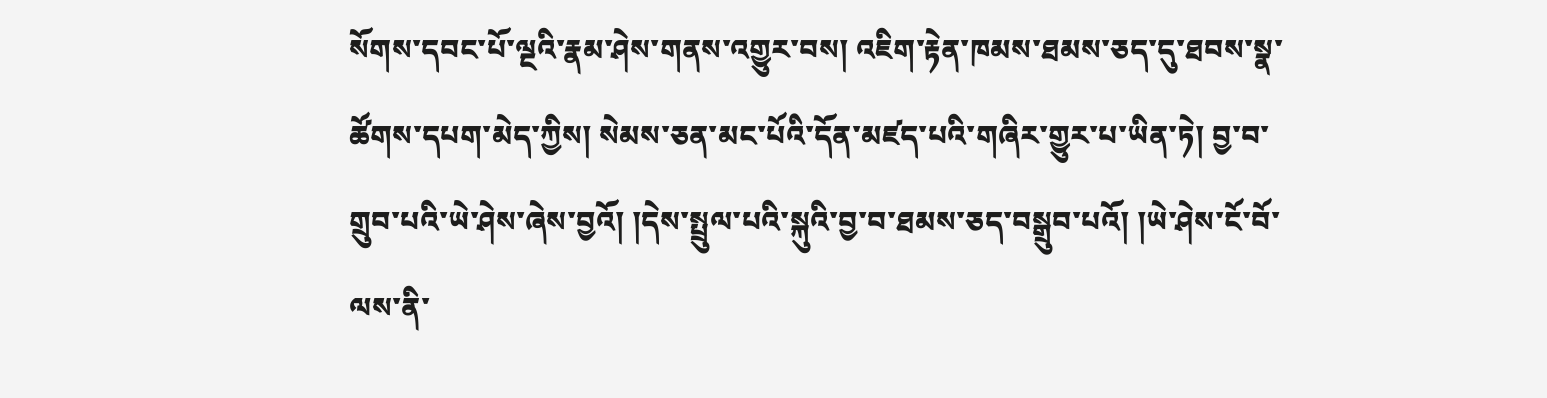སོགས་དབང་པོ་ལྔའི་རྣམ་ཤེས་གནས་འགྱུར་བས། འཇིག་རྟེན་ཁམས་ཐམས་ཅད་དུ་ཐབས་སྣ་ཚོགས་དཔག་མེད་ཀྱིས། སེམས་ཅན་མང་པོའི་དོན་མཛད་པའི་གཞིར་གྱུར་པ་ཡིན་ཏེ། བྱ་བ་གྲུབ་པའི་ཡེ་ཤེས་ཞེས་བྱའོ། །དེས་སྤྲུལ་པའི་སྐུའི་བྱ་བ་ཐམས་ཅད་བསྒྲུབ་པའོ། །ཡེ་ཤེས་ངོ་བོ་ལས་ནི་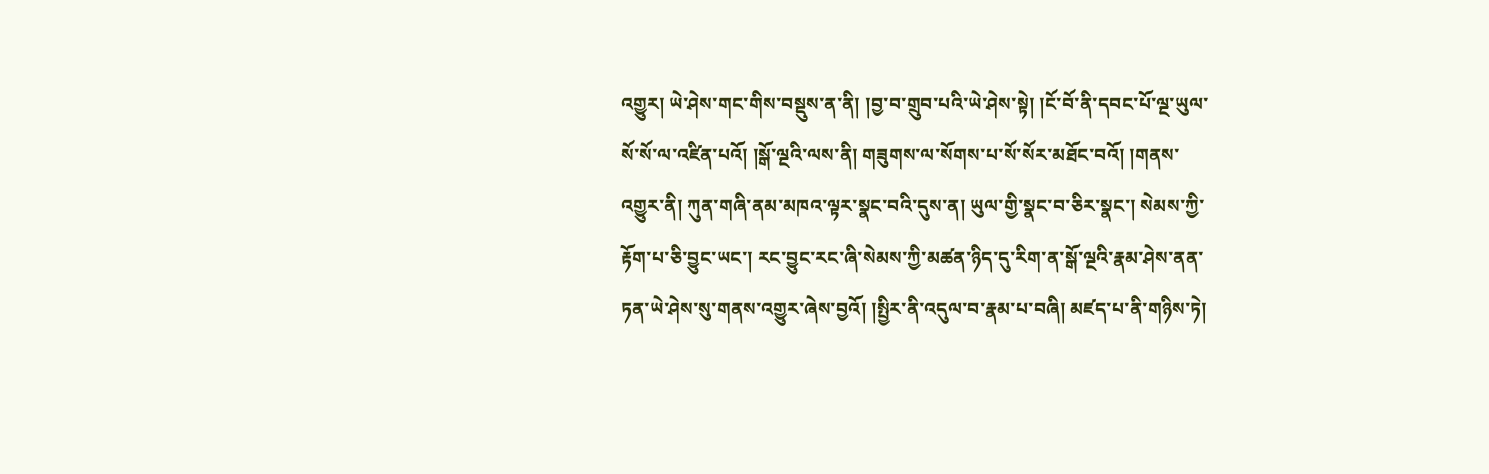འགྱུར། ཡེ་ཤེས་གང་གིས་བསྡུས་ན་ནི། །བྱ་བ་གྲུབ་པའི་ཡེ་ཤེས་སྟེ། །ངོ་བོ་ནི་དབང་པོ་ལྔ་ཡུལ་སོ་སོ་ལ་འཛིན་པའོ། །སྒོ་ལྔའི་ལས་ནི། གཟུགས་ལ་སོགས་པ་སོ་སོར་མཐོང་བའོ། །གནས་འགྱུར་ནི། ཀུན་གཞི་ནམ་མཁའ་ལྟར་སྣང་བའི་དུས་ན། ཡུལ་གྱི་སྣང་བ་ཅིར་སྣང་། སེམས་ཀྱི་རྟོག་པ་ཅི་བྱུང་ཡང་། རང་བྱུང་རང་ཞི་སེམས་ཀྱི་མཚན་ཉིད་དུ་རིག་ན་སྒོ་ལྔའི་རྣམ་ཤེས་ནན་ཏན་ཡེ་ཤེས་སུ་གནས་འགྱུར་ཞེས་བྱའོ། །སྤྱིར་ནི་འདུལ་བ་རྣམ་པ་བཞི། མཛད་པ་ནི་གཉིས་ཏེ།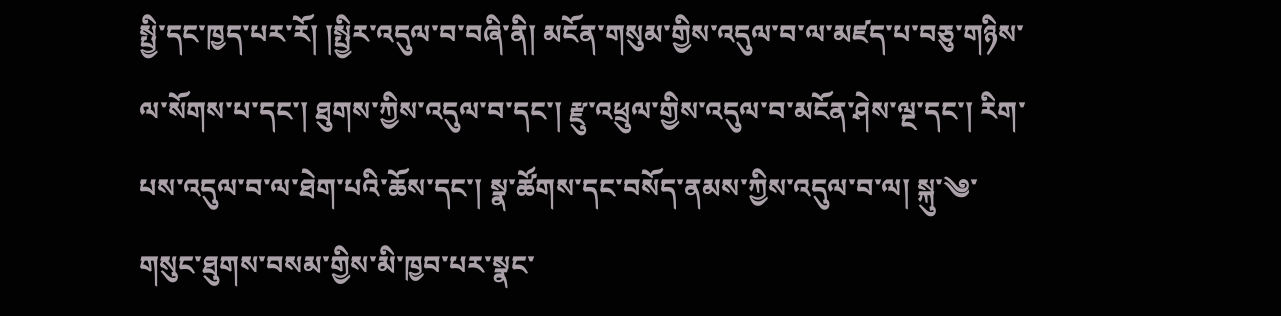སྤྱི་དང་ཁྱད་པར་རོ། །སྤྱིར་འདུལ་བ་བཞི་ནི། མངོན་གསུམ་གྱིས་འདུལ་བ་ལ་མཛད་པ་བཅུ་གཉིས་ལ་སོགས་པ་དང་། ཐུགས་ཀྱིས་འདུལ་བ་དང་། རྫུ་འཕྲུལ་གྱིས་འདུལ་བ་མངོན་ཤེས་ལྔ་དང་། རིག་པས་འདུལ་བ་ལ་ཐེག་པའི་ཆོས་དང་། སྣ་ཚོགས་དང་བསོད་ནམས་ཀྱིས་འདུལ་བ་ལ། སྐུ་༄་ གསུང་ཐུགས་བསམ་གྱིས་མི་ཁྱབ་པར་སྣང་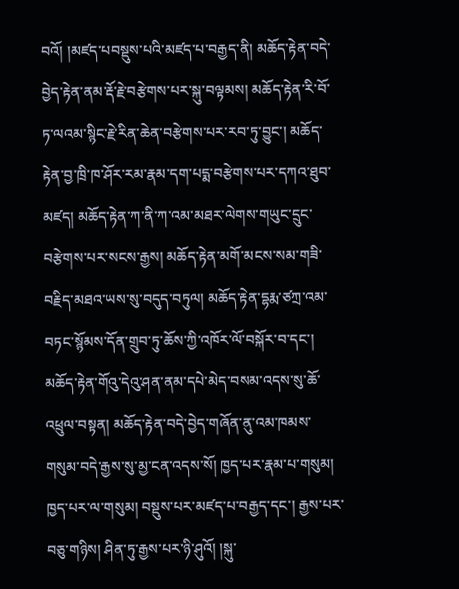བའོ། །མཛད་པབསྡུས་པའི་མཛད་པ་བརྒྱད་ནི། མཆོད་རྟེན་བདེ་བྱེད་རྟེན་ནམ་རྡོ་རྗེ་བརྩེགས་པར་སྐུ་བལྟམས། མཆོད་རྟེན་རི་བོ་ཏ་ལའམ་སྙིང་རྗེ་རིན་ཆེན་བརྩེགས་པར་རབ་ཏུ་བྱུང་། མཆོད་རྟེན་བྱ་ཁྲི་ཁ་ཤོར་རམ་རྣམ་དག་པདྨ་བརྩེགས་པར་དཀའ་ཐུབ་མཛད། མཆོད་རྟེན་ཀ་ནི་ཀ་འམ་མཐར་ལེགས་གཡུང་དྲུང་བརྩེགས་པར་སངས་རྒྱས། མཆོད་རྟེན་མགོ་མངས་སམ་གཟི་བརྗིད་མཐའ་ཡས་སུ་བདུད་བཏུལ། མཆོད་རྟེན་དྷརྨ་ཙཀྲ་འམ་བཏང་སྙོམས་དོན་གྲུབ་ཏུ་ཆོས་ཀྱི་འཁོར་ལོ་བསྐོར་བ་དང་། མཆོད་རྟེན་གོའུ་དེའུ་ཤན་ནམ་དཔེ་མེད་བསམ་འདས་སུ་ཆོ་འཕྲུལ་བསྟན། མཆོད་རྟེན་བདེ་བྱེད་གཞོན་ནུ་འམ་ཁམས་གསུམ་བདེ་རྒྱས་སུ་མྱ་ངན་འདས་སོ། ཁྱད་པར་རྣམ་པ་གསུམ། ཁྱད་པར་ལ་གསུམ། བསྡུས་པར་མཛད་པ་བརྒྱད་དང་། རྒྱས་པར་བཅུ་གཉིས། ཤིན་ཏུ་རྒྱས་པར་ཉི་ཤུའོ། །སྐུ་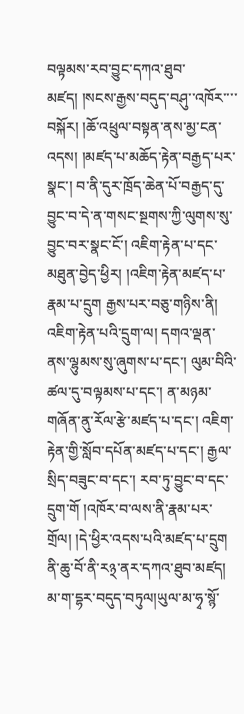བལྟམས་རབ་བྱུང་དཀའ་ཐུབ་མཛད། །སངས་རྒྱས་བདུད་བཤུ་་འཁོར་་་་བསྐོར། །ཆོ་འཕྲུལ་བསྟན་ནས་མྱ་ངན་འདས། །མཛད་པ་མཆོད་རྟེན་བརྒྱད་པར་སྣང་། བ་ནི་དུར་ཁྲོད་ཆེན་པོ་བརྒྱད་དུ་བྱུང་བ་དེ་ན་གསང་སྔགས་ཀྱི་ལུགས་སུ་བྱུང་བར་སྣང་ངོ་། འཇིག་རྟེན་པ་དང་མཐུན་བྱེད་ཕྱིར། །འཇིག་རྟེན་མཛད་པ་རྣམ་པ་དྲུག རྒྱས་པར་བཅུ་གཉིས་ནི། འཇིག་རྟེན་པའི་དྲུག་ལ། དགའ་ལྡན་ནས་ལྷུམས་སུ་ཞུགས་པ་དང་། ལུམ་བིའི་ཚལ་དུ་བལྟམས་པ་དང་། ན་མཉམ་གཞོན་ནུ་རོལ་རྩེ་མཛད་པ་དང་། འཇིག་རྟེན་གྱི་སློབ་དཔོན་མཛད་པ་དང་། རྒྱལ་སྲིད་བཟུང་བ་དང་། རབ་ཏུ་བྱུང་བ་དང་དྲུག་གོ །འཁོར་བ་ལས་ནི་རྣམ་པར་གྲོལ། །དེ་ཕྱིར་འདས་པའི་མཛད་པ་དྲུག ནི་ཆུ་བོ་ནི་ར྅་ནར་དཀའ་ཐུབ་མཛད། མ་ག་དྷར་བདུད་བཏུལ།ཡུལ་མ་ཧྭ་སྙོ་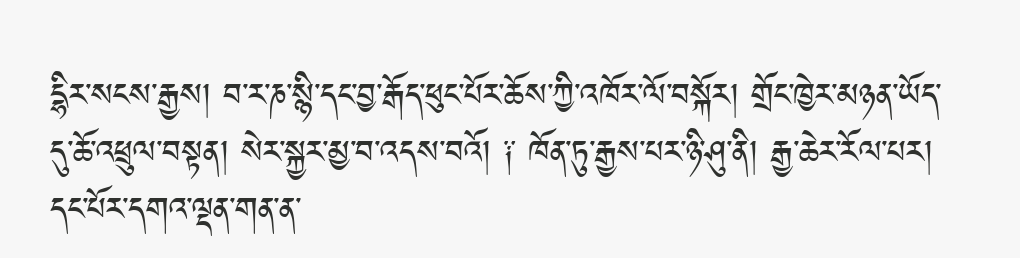དྷིར་སངས་རྒྱས། བ་ར་ཎ་སྙི་དང་བྱ་རྒོད་ཕུང་པོར་ཆོས་ཀྱི་འཁོར་ལོ་བསྐོར། གྲོང་ཁྱེར་མཉན་ཡོད་དུ་ཆོ་འཕྲུལ་བསྟན། སེར་སྐྱར་མྱ་བ་འདས་བའོ། ༑ ཁོན་ཏུ་རྒྱས་པར་ཉི་ཤུ་ནི། རྒྱ་ཆེར་རོལ་པར། དང་པོར་དགའ་ལྡན་གན་ན་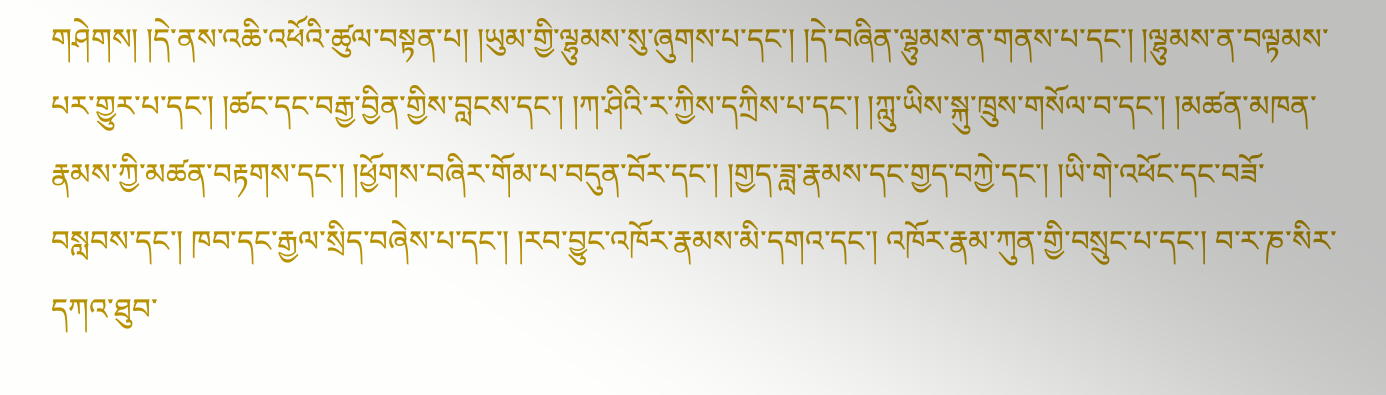གཤེགས། །དེ་ནས་འཆི་འཕོའི་ཚུལ་བསྟན་པ། །ཡུམ་གྱི་ལྷུམས་སུ་ཞུགས་པ་དང་། །དེ་བཞིན་ལྷུམས་ན་གནས་པ་དང་། །ལྷུམས་ན་བལྟམས་པར་གྱུར་པ་དང་། །ཚང་དང་བརྒྱ་བྱིན་གྱིས་བླངས་དང་། །ཀ་ཤིའི་ར་ཀྱིས་དཀྲིས་པ་དང་། །ཀླུ་ཡིས་སྐུ་ཁྲུས་གསོལ་བ་དང་། །མཚན་མཁན་རྣམས་ཀྱི་མཚན་བརྟགས་དང་། །ཕྱོགས་བཞིར་གོམ་པ་བདུན་བོར་དང་། །གྱད་ཟླ་རྣམས་དང་གྱད་བཀྱེ་དང་། །ཡི་གེ་འཕོང་དང་བཟོ་བསླབས་དང་། ཁབ་དང་རྒྱལ་སྲིད་བཞེས་པ་དང་། །རབ་བྱུང་འཁོར་རྣམས་མི་དགའ་དང་། འཁོར་རྣམ་ཀུན་གྱི་བསྲུང་པ་དང་། བ་ར་ཎ་སིར་དཀའ་ཐུབ་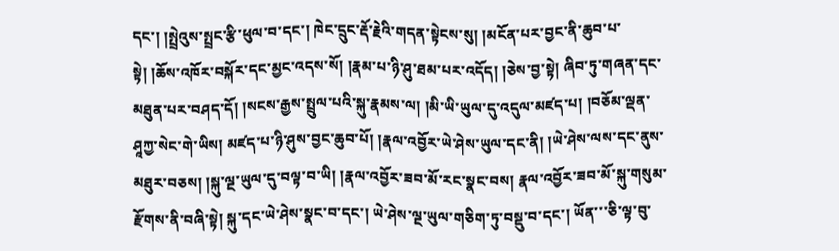དང་། །སྤྲེའུས་སྤྲང་རྩི་ཕུལ་བ་དང་། ཁེང་དྲུང་རྡོ་རྗེའི་གདན་སྟེངས་སུ། །མངོན་པར་བྱང་ནི་ཆུབ་པ་སྟེ། །ཆོས་འཁོར་བསྐོར་དང་མྱང་འདས་སོ། །རྣམ་པ་ཉི་ཤུ་ཐམ་པར་འདོད། །ཅེས་བྱ་སྟེ། ཞིབ་ཏུ་གཞན་དང་མཐུན་པར་བཤད་དོ། །སངས་རྒྱས་སྤྲུལ་པའི་སྐུ་རྣམས་ལ། །མི་ཡི་ཡུལ་དུ་འདུལ་མཛད་པ། །བཅོམ་ལྡན་ཤཱཀྱ་སེང་གེ་ཡིས། མཛད་པ་ཉི་ཤུས་བྱང་ཆུབ་པོ། །རྣལ་འབྱོར་ཡེ་ཤེས་ཡུལ་དང་ནི། །ཡེ་ཤེས་ལས་དང་ནུས་མཐུར་བཅས། །སྐུ་ལྔ་ཡུལ་དུ་བལྟ་བ་ཡི། །རྣལ་འབྱོར་ཟབ་མོ་རང་སྣང་བས། རྣལ་འབྱོར་ཟབ་མོ་སྐུ་གསུམ་རྫོགས་ནི་བཞི་སྟེ། སྐུ་དང་ཡེ་ཤེས་སྣང་བ་དང་། ཡེ་ཤེས་ལྔ་ཡུལ་གཅིག་ཏུ་བསྡུ་བ་དང་། ཡོན་་་ཅི་ལྟ་བུ་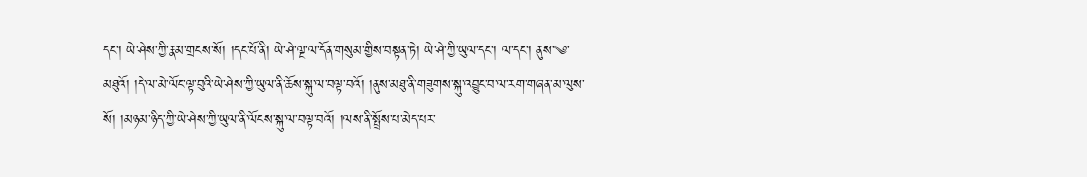དང་། ཡེ་ཤེས་ཀྱི་རྣམ་གྲངས་སོ། །དང་པོ་ནི། ཡེ་ཤེ་ལྔ་ལ་དོན་གསུམ་གྱིས་བསྟན་ཏེ། ཡེ་ཤེ་ཀྱི་ཡུལ་དང་། ལ་དང་། ནུས་༄་ མཐུའོ། །དེ་ལ་མེ་ལོང་ལྟ་བུའི་ཡེ་ཤེས་ཀྱི་ཡུལ་ནི་ཆོས་སྐུ་ལ་བལྟ་བའོ། །ནུས་མཐུ་ནི་གཟུགས་སྐུ་འབྱུང་བ་ལ་རག་གཞན་མ་ལུས་སོ། །མཉམ་ཉིད་ཀྱི་ཡེ་ཤེས་ཀྱི་ཡུལ་ནི་ལོངས་སྐུ་ལ་བལྟ་བའོ། །ལས་ནི་སྤྲོས་པ་མེད་པར་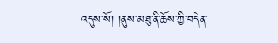འདུས་སོ། །ནུས་མཐུ་ནི་ཆོས་ཀྱི་བདེན་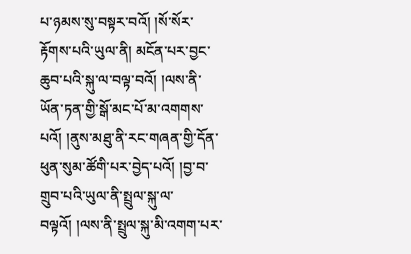པ་ཉམས་སུ་བསྟར་བའོ། །སོ་སོར་རྟོགས་པའི་ཡུལ་ནི། མངོན་པར་བྱང་ཆུབ་པའི་སྐུ་ལ་བལྟ་བའོ། །ལས་ནི་ཡོན་ཏན་གྱི་སྒོ་མང་པོ་མ་འགགས་པའོ། །ནུས་མཐུ་ནི་རང་གཞན་གྱི་དོན་ཕུན་སུམ་ཚོགི་པར་བྱེད་པའོ། །བྱ་བ་གྲུབ་པའི་ཡུལ་ནི་སྤྲུལ་སྐུ་ལ་བལྟའོ། །ལས་ནི་སྤྲུལ་སྐུ་མི་འགག་པར་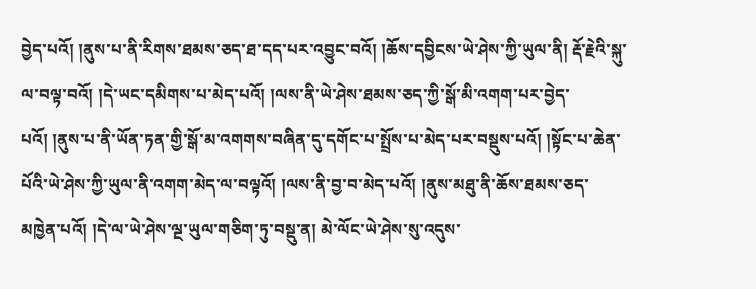བྱེད་པའོ། །ནུས་པ་ནི་རིགས་ཐམས་ཅད་ཐ་དད་པར་འབྱུང་བའོ། །ཆོས་དབྱིངས་ཡེ་ཤེས་ཀྱི་ཡུལ་ནི། རྡོ་རྗེའི་སྐུ་ལ་བལྟ་བའོ། །དེ་ཡང་དམིགས་པ་མེད་པའོ། །ལས་ནི་ཡེ་ཤེས་ཐམས་ཅད་ཀྱི་སྒོ་མི་འགག་པར་བྱེད་པའོ། །ནུས་པ་ནི་ཡོན་ཏན་གྱི་སྒོ་མ་འགགས་བཞིན་དུ་དགོང་པ་སྤྲོས་པ་མེད་པར་བསྡུས་པའོ། །སྟོང་པ་ཆེན་པོའི་ཡེ་ཤེས་ཀྱི་ཡུལ་ནི་འགག་མེད་ལ་བལྟའོ། །ལས་ནི་བྱ་བ་མེད་པའོ། །ནུས་མཐུ་ནི་ཆོས་ཐམས་ཅད་མཁྱེན་པའོ། །དེ་ལ་ཡེ་ཤེས་ལྔ་ཡུལ་གཅིག་ཏུ་བསྡུ་ན། མེ་ལོང་ཡེ་ཤེས་སུ་འདུས་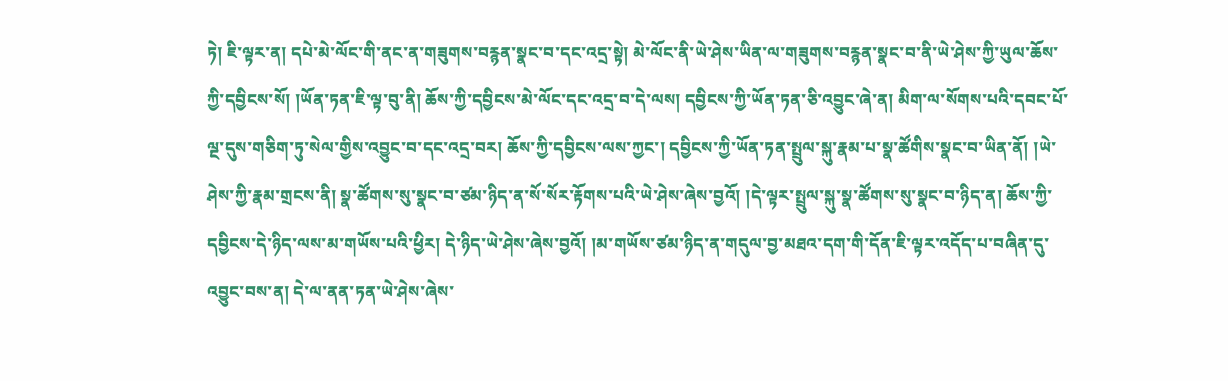ཏེ། ཇི་ལྟར་ན། དཔེ་མེ་ལོང་གི་ནང་ན་གཟུགས་བརྙན་སྣང་བ་དང་འདྲ་སྟེ། མེ་ལོང་ནི་ཡེ་ཤེས་ཡིན་ལ་གཟུགས་བརྙན་སྣང་བ་ནི་ཡེ་ཤེས་ཀྱི་ཡུལ་ཆོས་ཀྱི་དབྱིངས་སོ། །ཡོན་ཏན་ཇི་ལྟ་བུ་ནི། ཆོས་ཀྱི་དབྱིངས་མེ་ལོང་དང་འདྲ་བ་དེ་ལས། དབྱིངས་ཀྱི་ཡོན་ཏན་ཅི་འབྱུང་ཞེ་ན། མིག་ལ་སོགས་པའི་དབང་པོ་ལྔ་དུས་གཅིག་ཏུ་སེལ་གྱིས་འབྱུང་བ་དང་འདྲ་བར། ཆོས་ཀྱི་དབྱིངས་ལས་ཀྱང་། དབྱིངས་ཀྱི་ཡོན་ཏན་སྤྲུལ་སྐུ་རྣམ་པ་སྣ་ཚོགིས་སྣང་བ་ཡིན་ནོ། །ཡེ་ཤེས་ཀྱི་རྣམ་གྲངས་ནི། སྣ་ཚོགས་སུ་སྣང་བ་ཙམ་ཉིད་ན་སོ་སོར་རྟོགས་པའི་ཡེ་ཤེས་ཞེས་བྱའོ། །དེ་ལྟར་སྤྲུལ་སྐུ་སྣ་ཚོགས་སུ་སྣང་བ་ཉིད་ན། ཆོས་ཀྱི་དབྱིངས་དེ་ཉིད་ལས་མ་གཡོས་པའི་ཕྱིར། དེ་ཉིད་ཡེ་ཤེས་ཞེས་བྱའོ། །མ་གཡོས་ཙམ་ཉིད་ན་གདུལ་བྱ་མཐའ་དག་གི་དོན་ཇི་ལྟར་འདོད་པ་བཞིན་དུ་འབྱུང་བས་ན། དེ་ལ་ནན་ཏན་ཡེ་ཤེས་ཞེས་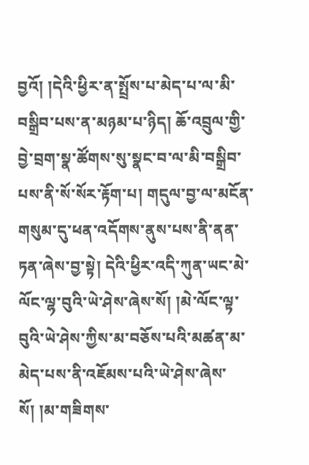བྱའོ། །དེའི་ཕྱིར་ན་སྤྲོས་པ་མེད་པ་ལ་མི་བསྒྲིབ་པས་ན་མཉམ་པ་ཉིད། ཆོ་འབྲུལ་གྱི་བྱེ་བྲག་སྣ་ཚོགས་སུ་སྣང་བ་ལ་མི་བསྒྲིབ་པས་ནི་སོ་སོར་རྟོག་པ། གདུལ་བྱ་ལ་མངོན་གསུམ་དུ་ཕན་འདོགས་ནུས་པས་ནི་ནན་ཏན་ཞེས་བྱ་སྟེ། དེའི་ཕྱིར་འདི་ཀུན་ཡང་མེ་ལོང་ལྷ་བུའི་ཡེ་ཤེས་ཞེས་སོ། །མེ་ལོང་ལྟ་བུའི་ཡེ་ཤེས་ཀྱིས་མ་བཅོས་པའི་མཚན་མ་མེད་པས་ནི་འཇོམས་པའི་ཡེ་ཤེས་ཞེས་སོ། །མ་གཟིགས་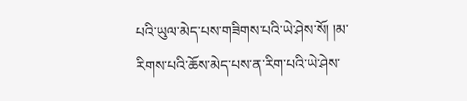པའི་ཡུལ་མེད་པས་གཟིགས་པའི་ཡེ་ཤེས་སོ། །མ་རིགས་པའི་ཆོས་མེད་པས་ན་རིག་པའི་ཡེ་ཤེས་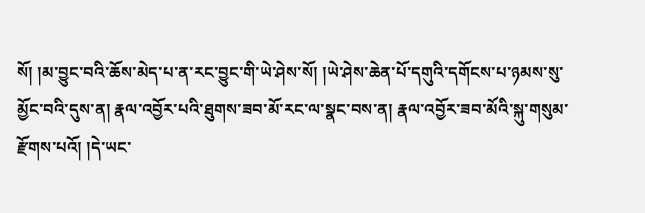སོ། །མ་བྱུང་བའི་ཆོས་མེད་པ་ན་རང་བྱུང་གི་ཡེ་ཤེས་སོ། །ཡེ་ཤེས་ཆེན་པོ་དགུའི་དགོངས་པ་ཉམས་སུ་མྱོང་བའི་དུས་ན། རྣལ་འབྱོར་པའི་ཐུགས་ཟབ་མོ་རང་ལ་སྣང་བས་ན། རྣལ་འབྱོར་ཟབ་མོའི་སྐུ་གསུམ་རྫོགས་པའོ། །དེ་ཡང་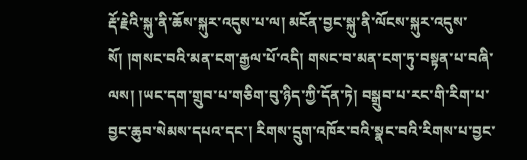རྡོ་རྗེའི་སྐུ་ནི་ཆོས་སྐུར་འདུས་པ་ལ། མངོན་བྱང་སྐུ་ནི་ལོངས་སྐུར་འདུས་སོ། །གསང་བའི་མན་ངག་རྒྱལ་པོ་འདི། གསང་བ་མན་ངག་ཏུ་བསྟན་པ་བཞི་ལས། །ཡང་དག་གྲུབ་པ་གཅིག་བུ་ཉིད་ཀྱི་དོན་ཏེ། བསྒྲུབ་པ་རང་གི་རིག་པ་བྱང་ཆུབ་སེམས་དཔའ་དང་། རིགས་དྲུག་འཁོར་བའི་སྣང་བའི་རིགས་པ་བྱང་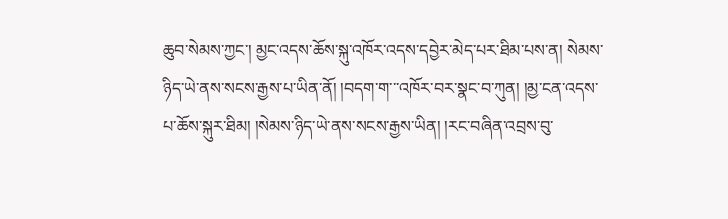ཆུབ་སེམས་ཀྱང་། མྱང་འདས་ཆོས་སྐུ་འཁོར་འདས་དབྱེར་མེད་པར་ཐིམ་པས་ན། སེམས་ཉིད་ཡེ་ནས་སངས་རྒྱས་པ་ཡིན་ནོ། །བདག་ག་་་འཁོར་བར་སྣང་བ་ཀུན། །མྱ་ངན་འདས་པ་ཆོས་སྐུར་ཐིམ། །སེམས་ཉིད་ཡེ་ནས་སངས་རྒྱས་ཡིན། །རང་བཞིན་འབྲས་བུ་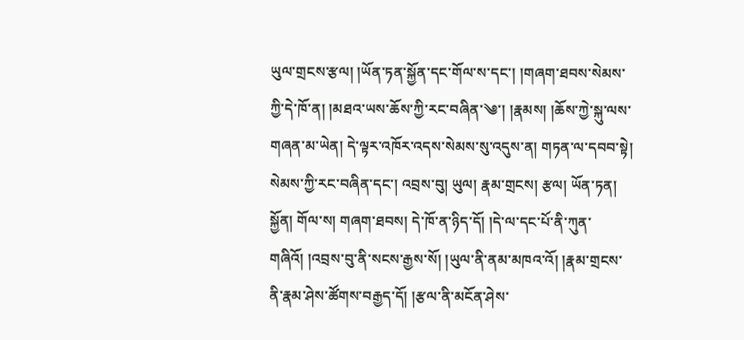ཡུལ་གྲངས་རྩལ། །ཡོན་ཏན་སྐྱོན་དང་གོལ་ས་དང་། །གཞག་ཐབས་སེམས་ཀྱི་དེ་ཁོ་ན། །མཐའ་ཡས་ཆོས་ཀྱི་རང་བཞིན་༄་། །རྣམས། །ཆོས་ཀྱེ་སྐུ་ལས་གཞན་མ་ཡེན། དེ་ལྟར་འཁོར་འདས་སེམས་སུ་འདུས་ན། གཏན་ལ་དབབ་སྟེ། སེམས་ཀྱི་རང་བཞིན་དང་། འབྲས་བུ། ཡུལ། རྣམ་གྲངས། རྩལ། ཡོན་ཏན། སྐྱོན། གོལ་ས། གཞག་ཐབས། དེ་ཁོ་ན་ཉིད་དོ། །དེ་ལ་དང་པོ་ནི་ཀུན་གཞིའོ། །འབྲས་བུ་ནི་སངས་རྒྱས་སོ། །ཡུལ་ནི་ནམ་མཁའ་འོ། །རྣམ་གྲངས་ནི་རྣམ་ཤེས་ཚོགས་བརྒྱད་དོ། །རྩལ་ནི་མངོན་ཤེས་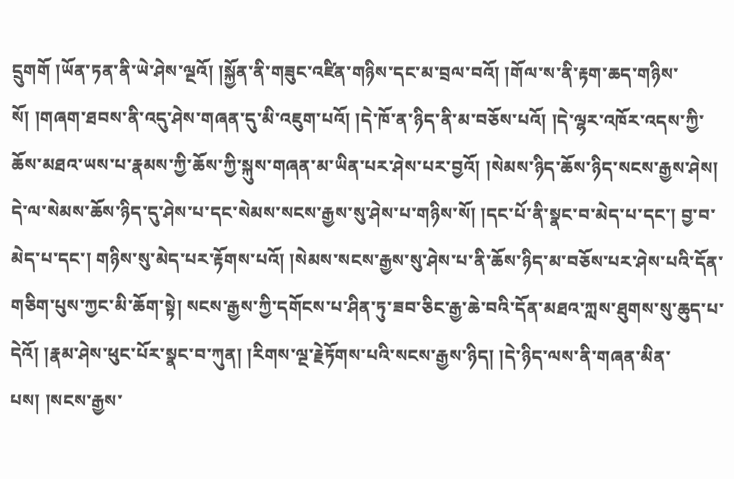དྲུགགོ །ཡོན་ཏན་ནི་ཡེ་ཤེས་ལྔའོ། །སྐྱོན་ནི་གཟུང་འཛིན་གཉིས་དང་མ་བྲལ་བའོ། །གོལ་ས་ནི་རྟག་ཆད་གཉིས་སོ། །གཞག་ཐབས་ནི་འདུ་ཤེས་གཞན་དུ་མི་འཇུག་པའོ། །དེ་ཁོ་ན་ཉིད་ནི་མ་བཅོས་པའོ། །དེ་ལྷར་འཁོར་འདས་ཀྱི་ཆོས་མཐའ་ཡས་པ་རྣམས་ཀྱི་ཆོས་ཀྱི་སྐུས་གཞན་མ་ཡིན་པར་ཤེས་པར་བྱའོ། །སེམས་ཉིད་ཆོས་ཉིད་སངས་རྒྱས་ཤེས། དེ་ལ་སེམས་ཆོས་ཉིད་དུ་ཤེས་པ་དང་སེམས་སངས་རྒྱས་སུ་ཤེས་པ་གཉིས་སོ། །དང་པོ་ནི་སྣང་བ་མེད་པ་དང་། བྱ་བ་མེད་པ་དང་། གཉིས་སུ་མེད་པར་རྟོགས་པའོ། །སེམས་སངས་རྒྱས་སུ་ཤེས་པ་ནི་ཆོས་ཉིད་མ་བཅོས་པར་ཤེས་པའི་དོན་གཅིག་པུས་ཀྱང་མི་ཆོག་སྟེ། སངས་རྒྱས་ཀྱི་དགོངས་པ་ཤིན་ཏུ་ཟབ་ཅིང་རྒྱ་ཆེ་བའི་དོན་མཐའ་ཀླས་ཐུགས་སུ་ཆུད་པ་དེའོ། །རྣམ་ཤེས་ཕུང་པོར་སྣང་བ་ཀུན། །རིགས་ལྔ་རྗེཏོགས་པའི་སངས་རྒྱས་ཉིད། །དེ་ཉིད་ལས་ནི་གཞན་མིན་པས། །སངས་རྒྱས་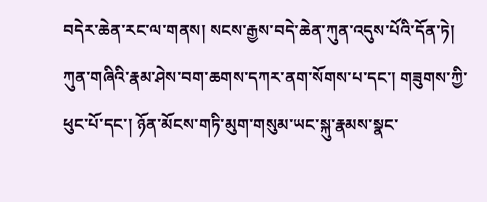བདེར་ཆེན་རང་ལ་གནས། སངས་རྒྱས་བདེ་ཆེན་ཀུན་འདུས་པོའི་དོན་ཏེ། ཀུན་གཞིའི་རྣམ་ཤེས་བག་ཆགས་དཀར་ནག་སོགས་པ་དང་། གཟུགས་ཀྱི་ཕུང་པོ་དང་། ཉོན་མོངས་གཏི་མུག་གསུམ་ཡང་སྐུ་རྣམས་སྣང་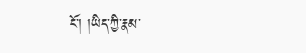ངོ་། །ཡིད་ཀྱི་རྣམ་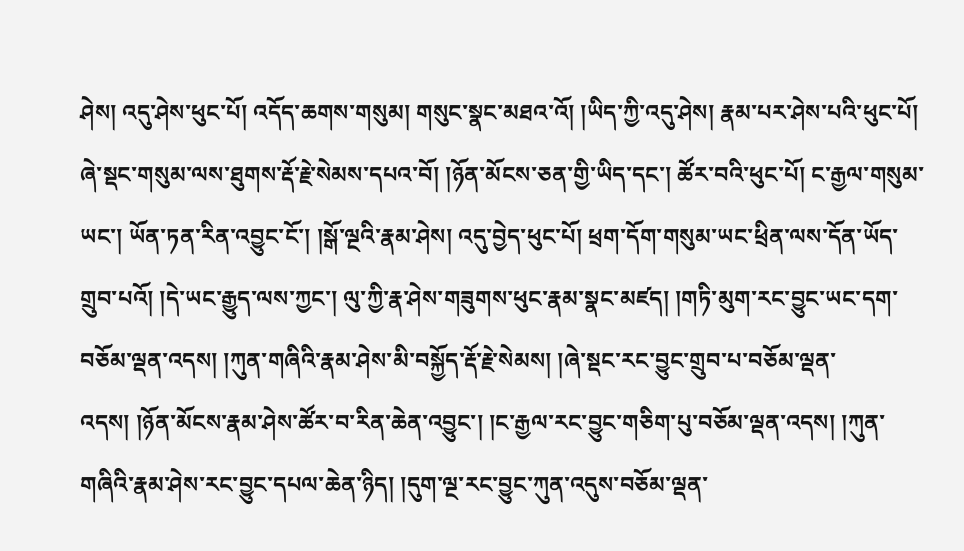ཤེས། འདུ་ཤེས་ཕུང་པོ། འདོད་ཆགས་གསུམ། གསུང་སྣང་མཐའ་འོ། །ཡིད་ཀྱི་འདུ་ཤེས། རྣམ་པར་ཤེས་པའི་ཕུང་པོ། ཞེ་སྡང་གསུམ་ལས་ཐུགས་རྡོ་རྗེ་སེམས་དཔའ་བོ། །ཉོན་མོངས་ཅན་གྱི་ཡིད་དང་། ཚོར་བའི་ཕུང་པོ། ང་རྒྱལ་གསུམ་ཡང་། ཡོན་ཏན་རིན་འབྱུང་ངོ་། །སྒོ་ལྔའི་རྣམ་ཤེས། འདུ་བྱེད་ཕུང་པོ། ཕྲག་དོག་གསུམ་ཡང་ཕྲིན་ལས་དོན་ཡོད་གྲུབ་པའོ། །དེ་ཡང་རྒྱུད་ལས་ཀྱང་། ལུ་ཀྱི་རྣ་ཤེས་གཟུགས་ཕུང་རྣམ་སྣང་མཛད། །གཏི་མུག་རང་བྱུང་ཡང་དག་བཅོམ་ལྡན་འདས། །ཀུན་གཞིའི་རྣམ་ཤེས་མི་བསྐྱོད་རྡོ་རྗེ་སེམས། །ཞེ་སྡང་རང་བྱུང་གྲུབ་པ་བཅོམ་ལྡན་འདས། །ཉོན་མོངས་རྣམ་ཤེས་ཚོར་བ་རིན་ཆེན་འབྱུང་། །ང་རྒྱལ་རང་བྱུང་གཅིག་པུ་བཅོམ་ལྡན་འདས། །ཀུན་གཞིའི་རྣམ་ཤེས་རང་བྱུང་དཔལ་ཆེན་ཉིད། །དུག་ལྔ་རང་བྱུང་ཀུན་འདུས་བཅོམ་ལྡན་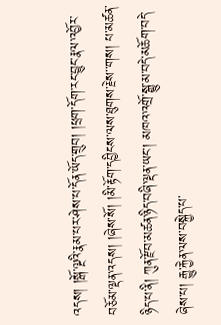འདས། །སྒོ་ལྔའི་རྣམ་པར་ཤེས་པ་དོན་ཡོད་གྲུབ། །ཕྲག་དོག་རང་བྱུང་རྣལ་འབྱོར་བཅོམ་ལྡན་འདས། །ཞེས་སོ། །མི་རྟོག་དབྱིངས་ལས་ཐུགས་རྗེས་་གས། པ་མཚན་ཉིད་པ་ནི། ཀུན་རྫོབ་མཚན་ཉིད་བཞི་ལྡན་ཡང་། མཁའ་འགྲོ་སྒྱུ་མ་བདེ་མཆོག་བདེ་ཞེས་པ། རྒྱུ་རྐྱེན་ལས་བསྐྱེད་པ་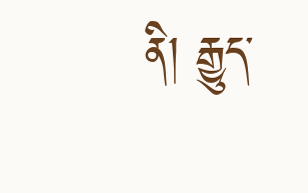ནི། རྒྱུད་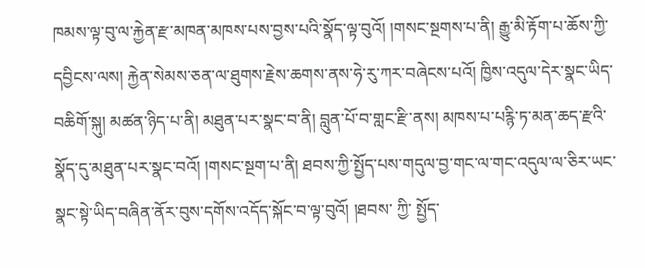ཁམས་ལྟ་བུ་ལ་རྐྱེན་རྫ་མཁན་མཁས་པས་བྱས་པའི་སྣོད་ལྟ་བུའོ། །གསང་སྔགས་པ་ནི། རྒྱུ་མི་རྟོག་པ་ཆོས་ཀྱི་དབྱིངས་ལས། རྐྱེན་སེམས་ཅན་ལ་ཐུགས་རྗེས་ཆགས་ནས་ཧེ་རུ་ཀར་བཞེངས་པའོ། ཁྱིས་འདུལ་དེར་སྣང་ཡིད་བཆིགོ་སྐུ། མཚན་ཉིད་པ་ནི། མཐུན་པར་སྣང་བ་ནི། བླུན་པོ་བ་གླང་རྫི་ནས། མཁས་པ་པརྙི་ཏ་མན་ཆད་རྫའི་སྣོད་དུ་མཐུན་པར་སྣང་བའོ། །གསང་སྔག་པ་ནི། ཐབས་ཀྱི་སྤྱོད་པས་གདུལ་བྱ་གང་ལ་གང་འདུལ་ལ་ཅིར་ཡང་སྣང་སྟེ་ཡིད་བཞིན་ནོར་བུས་དགོས་འདོད་སྐོང་བ་ལྟ་བུའོ། །ཐབས་ ཀྱི་ སྤྱོད་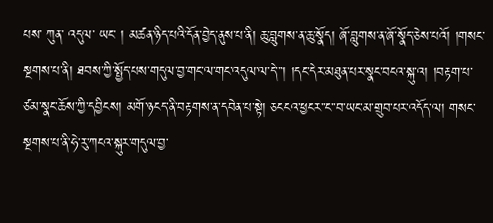པས་ ཀུན་ འདུལ་ ཡང་ ། མཚན་ཉིད་པའི་དོན་བྱེད་ནུས་པ་ནི། ཆུ་བླུགས་ན་ཆུ་སྣོད། ཞོ་བླུགས་ན་ཞོ་སྣོད་ཅེས་པའོ། །གསང་སྔགས་པ་ནི། ཐབས་ཀྱི་སྤྱོད་པས་གདུལ་བྱ་གང་ལ་གང་འདུལ་ལ་དེ་་་། །དང་དེར་མཐུན་པར་སྣང་བངའ་སྐུ་འ། །བརྟག་པ་ཙམ་སྣང་ཆོས་ཀྱི་དབྱིངས། མགོ་ཉངད་ནི་བརྟགས་ན་དབེན་པ་སྟེ། ཅངངའ་ཕྱངར་་ང་་བ་ཡང་མ་གྲུབ་པར་འདོད་ལ། གསང་སྔགས་པ་ནི་ཧེ་རུ་ཀངའ་སྐུར་གདུལ་བྱ་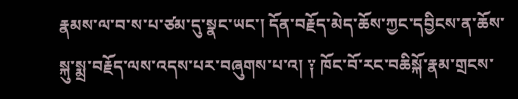རྣམས་ལ་བ་ས་པ་ཙམ་དུ་སྣང་ཡང་། དོན་བརྗོད་མེད་ཆོས་ཀྱང་དབྱིངས་ན་ཆོས་སྐུ་སྨྲ་བརྗོད་ལས་འདས་པར་བཞུགས་པ་འ། ༑ ཁོང་བོ་རང་བཆིསྐོ་རྣམ་གྲངས་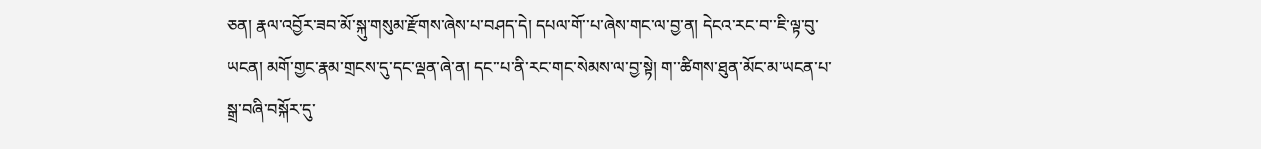ཅན། རྣལ་འབྱོར་ཟབ་མོ་སྐུ་གསུམ་རྫོགས་ཞེས་པ་བཤད་དེ། དཔལ་གོ་་པ་ཞེས་གང་ལ་བྱ་ན། དེངའ་རང་བ་་ཇི་ལྟ་བུ་ཡངན། མགོ་གྱང་རྣམ་གྲངས་དུ་དང་ལྡན་ཞེ་ན། དང་་པ་ནི་རང་གང་སེམས་ལ་བྱ་སྟེ། ག་་ཚིགས་ཐུན་མོང་མ་ཡངན་པ་སྒྲ་བཞི་བསྐོར་དུ་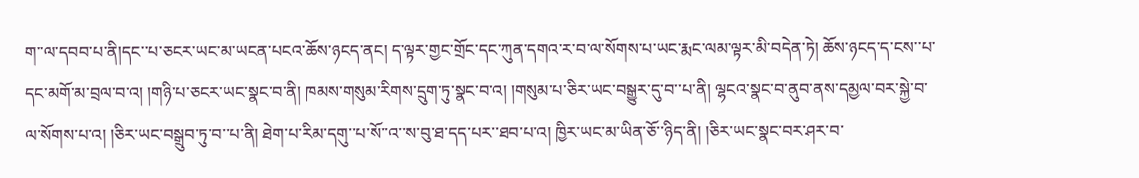ག་་ལ་དབབ་པ་ནི།དང་་པ་ཅངར་ཡང་མ་ཡངན་པངའ་ཆོས་ཉངད་ནང། ད་ལྟར་གྱང་གྲོང་དང་ཀུན་དགའ་ར་བ་ལ་སོགས་པ་ཡང་རྨང་ལམ་ལྟར་མི་བདེན་ཏེ། ཆོས་ཉངད་ད་ངས་་པ་དང་མགོ་མ་བྲལ་བ་འ། །གཉི་པ་ཅངར་ཡང་སྣང་བ་ནི། ཁམས་གསུམ་རིགས་དྲུག་ཏུ་སྣང་བ་འ། །གསུམ་པ་ཅིར་ཡང་བསྒྱུར་དུ་བ་་པ་ནི། ལྷངའ་སྣང་བ་ནུབ་ནས་དམྱལ་བར་སྐྱེ་བ་ལ་སོགས་པ་འ། །ཅིར་ཡང་བསྒྲུབ་ཏུ་བ་་པ་ནི། ཐེག་པ་རིམ་དགུ་་པ་སོ་་འ་་ས་བུ་ཐ་དད་པར་་ཐབ་པ་འ། ཁྱིར་ཡང་མ་ཡིན་ཅོ་་ཉིད་ནི། །ཅིར་ཡང་སྣང་བར་ཤར་བ་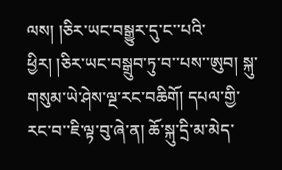ལས། །ཅིར་ཡང་བསྒྱུར་དུ་ང་་པའི་ཕྱིར། །ཅིར་ཡང་བསྒྲུབ་ཏུ་བ་་པས་་ཨུབ། སྐུ་གསུམ་ཡེ་ཤེས་ལྔ་རང་བཆིགོ། དཔལ་གྱི་རང་བ་་ཇི་ལྟ་བུ་ཞེ་ན། ཆོ་སྐུ་དྲི་མ་མེད་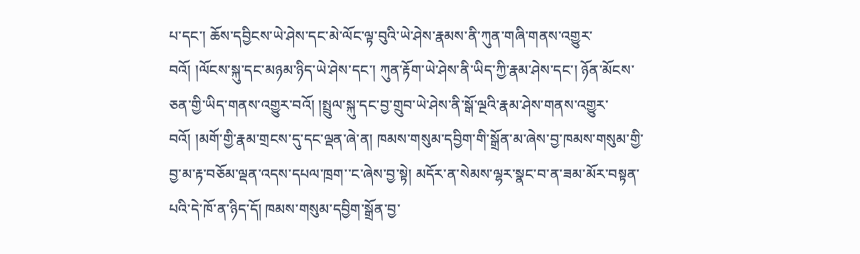པ་དང་། ཆོས་དབྱིངས་ཡེ་ཤེས་དང་མེ་ལོང་ལྟ་བུའི་ཡེ་ཤེས་རྣམས་ནི་ཀུན་གཞི་གནས་འགྱུར་བའོ། །ལོངས་སྐུ་དང་མཉམ་ཉིད་ཡེ་ཤེས་དང་། ཀུན་རྟོག་ཡེ་ཤེས་ནི་ཡིད་ཀྱི་རྣམ་ཤེས་དང་། ཉོན་མོངས་ཅན་གྱི་ཡིད་གནས་འགྱུར་བའོ། །སྤྲུལ་སྐུ་དང་བྱ་གྲུབ་ཡེ་ཤེས་ནི་སྒོ་ལྔའི་རྣམ་ཤེས་གནས་འགྱུར་བའོ། །མགོ་གྱི་རྣམ་གྲངས་དུ་དང་ལྡན་ཞེ་ན། ཁམས་གསུམ་དབྱིག་གི་སྒྲོན་མ་ཞེས་བྱ་ཁམས་གསུམ་གྱི་བྱ་མ་རྟ་བཅོམ་ལྡན་འདས་དཔལ་ཁྲག་་ང་ཞེས་བྱ་སྟེ། མདོར་ན་སེམས་ལྷར་སྣང་བ་ན་ཟམ་མོར་བསྟན་པའི་དེ་ཁོ་ན་ཉིད་དོ། ཁམས་གསུམ་དབྱིག་སྒྲོན་བྱ་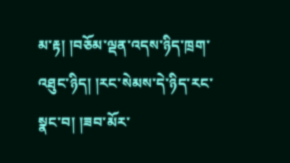མ་རྟ། །བཅོམ་ལྡན་འདས་ཉིད་ཁྲག་འཐུང་ཉིད། །རང་སེམས་དེ་ཉིད་རང་སྣང་བ། །ཟབ་མོར་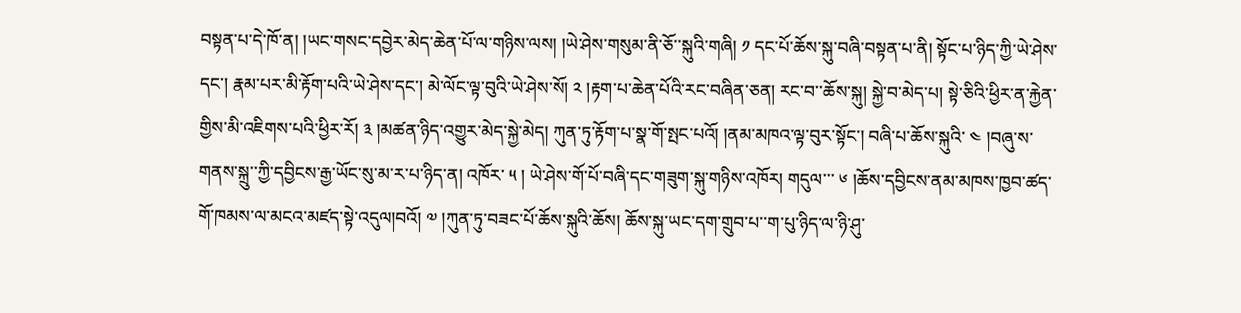བསྟན་པ་དེ་ཁོ་ན། །ཡང་གསང་དབྱེར་མེད་ཆེན་པོ་ལ་གཉིས་ལས། །ཡེ་ཤེས་གསུམ་ནི་ཅོ་་སྐུའི་གཞི། ༡ དང་པོ་ཆོས་སྐུ་བཞི་བསྟན་པ་ནི། སྟོང་པ་ཉིད་ཀྱི་ཡེ་ཤེས་དང་། རྣམ་པར་མི་རྟོག་པའི་ཡེ་ཤེས་དང་། མེ་ལོང་ལྟ་བུའི་ཡེ་ཤེས་སོ། ༢ །རྟག་པ་ཆེན་པོའི་རང་བཞིན་ཅན། རང་བ་་ཆོས་སྐུ། སྐྱེ་བ་མེད་པ། སྟེ་ཅིའི་ཕྱིར་ན་རྐྱེན་གྱིས་མི་འཇིགས་པའི་ཕྱིར་རོ། ༣ །མཚན་ཉིད་འགྱུར་མེད་སྐྱེ་མེད། ཀུན་ཏུ་རྟོག་པ་སྣ་གོ་སྤང་པའོ། །ནམ་མཁའ་ལྟ་བུར་སྟོང་། བཞི་པ་ཆོས་སྐུའི་ ༤ །བཞུ་ས་གནས་སྐྲུ་་ཀྱི་དབྱིངས་རྒྱ་ཡོང་སུ་མ་ར་པ་ཉིད་ན། འཁོར་ ༥ ། ཡེ་ཤེས་གོ་པོ་བཞི་དང་གཟུག་སྐུ་གཉིས་འཁོར། གདུལ་་་ ༦ །ཆོས་དབྱིངས་ནམ་མཁས་ཁྱབ་ཚད་གོ་ཁམས་ལ་མངའ་མཛད་སྟེ་འདུལ།བའོ། ༧ །ཀུན་ཏུ་བཟང་པོ་ཆོས་སྐུའི་ཆོས། ཆོས་སྐུ་ཡང་དག་གྲུབ་པ་་ག་པུ་ཉིད་ལ་ཉི་ཤུ་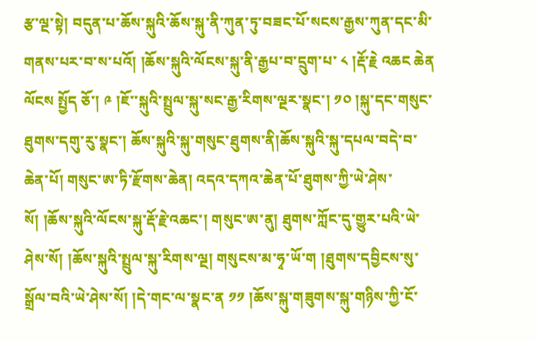རྩ་ལྔ་སྟེ། བདུན་པ་ཆོས་སྐུའི་ཆོས་སྐུ་ནི་ཀུན་ཏུ་བཟང་པོ་སངས་རྒྱས་ཀུན་དང་མི་གནས་པར་བ་ས་པའོ། །ཆོས་སྐུའི་ལོངས་སྐུ་ནི་རྒྱཔ་བ་དྲུག་པ་ ༨ །རྡོ་རྗེ འཆང ཆེན ལོངས སྤྱོད ཅོ་། ༩ །ཇོ་་སྐུའི་སྤྲུལ་སྐུ་སང་རྒྱ་རིགས་ལྔར་སྣང་། ༡༠ །སྐུ་དང་གསུང་ཐུགས་དགུ་རུ་སྣང་། ཆོས་སྐུའི་སྐུ་གསུང་ཐུགས་ནི།ཆོས་སྐུའི་སྐུ་དཔལ་བདེ་བ་ཆེན་པོ། གསུང་ཨ་ཏི་རྫོགས་ཆེན། འདའ་དཀའ་ཆེན་པོ་ཐུགས་ཀྱི་ཡེ་ཤེས་སོ། །ཆོས་སྐུའི་ལོངས་སྐུ་རྡོ་རྗེ་འཆང་། གསུང་ཨ་ནུ། ཐུགས་ཀློང་དུ་གྱུར་པའི་ཡེ་ཤེས་སོ། །ཆོས་སྐུའི་སྤྲུལ་སྐུ་རིགས་ལྔ། གསུངས་མ་ཧྭ་ཡོ་ག །ཐུགས་དབྱིངས་སུ་སྒྲོལ་བའི་ཡེ་ཤེས་སོ། །དེ་གང་ལ་སྣང་ན ༡༡ །ཆོས་སྐུ་གཟུགས་སྐུ་གཉིས་ཀྱི་ངོ་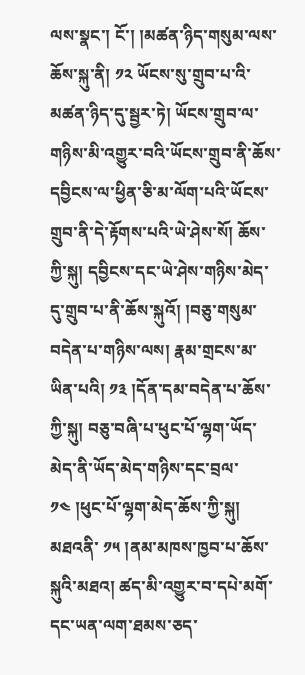ལས་སྣང་། ངོ་། །མཚན་ཉིད་གསུམ་ལས་ཆོས་སྐུ་ནི། ༡༢ ཡོངས་སུ་གྲུབ་པ་འི་མཚན་ཉིད་དུ་སྦྱར་ཏེ། ཡོངས་གྲུབ་ལ་གཉིས་མི་འགྱུར་བའི་ཡོངས་གྲུབ་ནི་ཆོས་དབྱིངས་ལ་ཕྱིན་ཅི་མ་ལོག་པའི་ཡོངས་གྲུབ་ནི་དེ་རྟོགས་པའི་ཡེ་ཤེས་སོ། ཆོས་ཀྱི་སྐུ། དབྱིངས་དང་ཡེ་ཤེས་གཉིས་མེད་དུ་གྲུབ་པ་ནི་ཆོས་སྐུའོ། །བཅུ་གསུམ་བདེན་པ་གཉིས་ལས། རྣམ་གྲངས་མ་ཡིན་པའི། ༡༣ །དོན་དམ་བདེན་པ་ཆོས་ཀྱི་སྐུ། བཅུ་བཞི་པ་ཕུང་པོ་ལྷག་ཡོད་མེད་ནི་ཡོད་མེད་གཉིས་དང་བྲལ་ ༡༤ །ཕུང་པོ་ལྷག་མེད་ཆོས་ཀྱི་སྐུ། མཐའནི་ ༡༥ །ནམ་མཁས་ཁྱབ་པ་ཆོས་སྐུའི་མཐའ། ཚད་མི་འགྱུར་བ་དཔེ་མགོ་དང་ཡན་ལག་ཐམས་ཅད་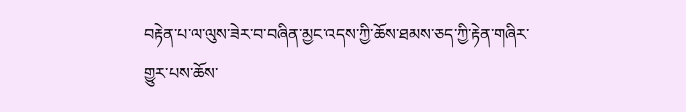བརྟེན་པ་ལ་ལུས་ཟེར་བ་བཞིན་མྱང་འདས་ཀྱི་ཆོས་ཐམས་ཅད་ཀྱི་རྟེན་གཞིར་གྱུར་པས་ཆོས་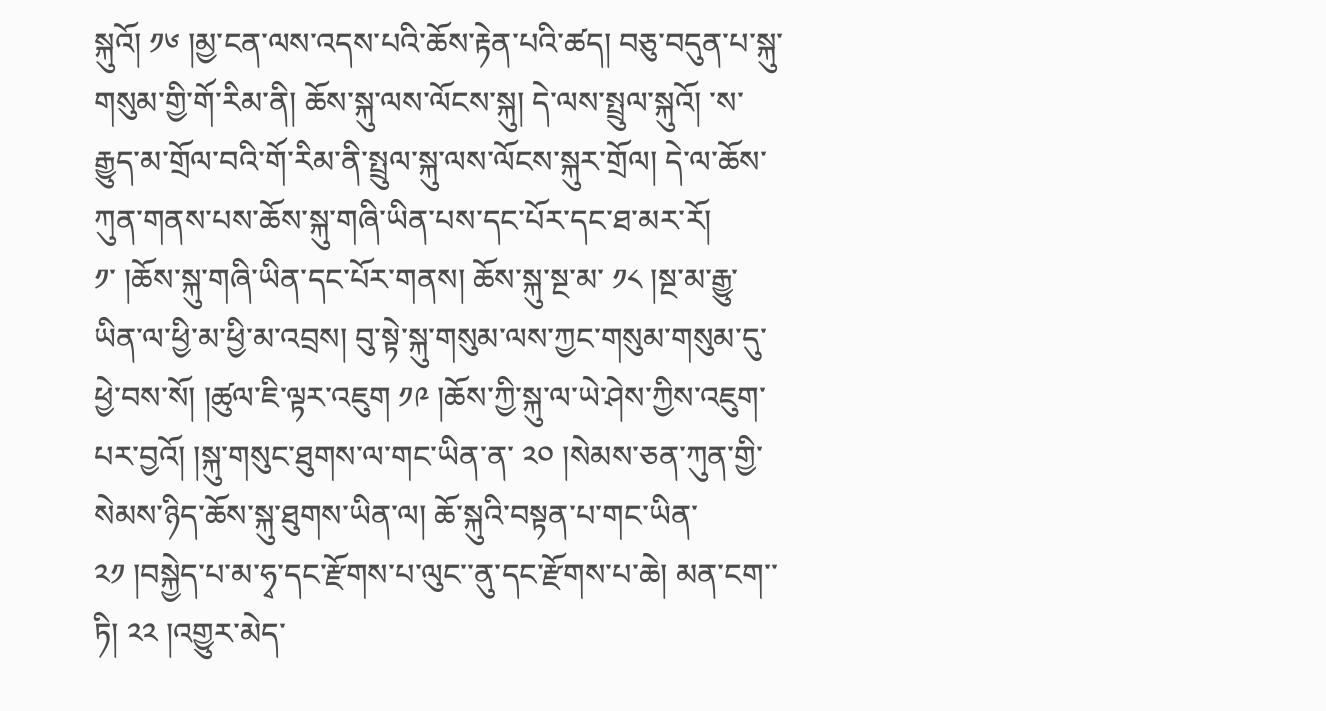སྐུའོ། ༡༦ །མྱ་ངན་ལས་འདས་པའི་ཆོས་རྟེན་པའི་ཚད། བཅུ་བདུན་པ་སྐུ་གསུམ་གྱི་གོ་རིམ་ནི། ཆོས་སྐུ་ལས་ལོངས་སྐུ། དེ་ལས་སྤྲུལ་སྐུའོ། ་ས་རྒྱུད་མ་གྲོལ་བའི་གོ་རིམ་ནི་སྤྲུལ་སྐུ་ལས་ལོངས་སྐུར་གྲོལ། དེ་ལ་ཆོས་ཀུན་གནས་པས་ཆོས་སྐུ་གཞི་ཡིན་པས་དང་པོར་དང་ཐ་མར་རོ། ༡་ །ཆོས་སྐུ་གཞི་ཡིན་དང་པོར་གནས། ཆོས་སྐུ་སྔ་མ་ ༡༨ །སྔ་མ་རྒྱུ་ཡིན་ལ་ཕྱི་མ་ཕྱི་མ་འབྲས། བུ་སྟེ་སྐུ་གསུམ་ལས་ཀྱང་གསུམ་གསུམ་དུ་ཕྱེ་བས་སོ། །ཚུལ་ཇི་ལྟར་འཇུག ༡༩ །ཆོས་ཀྱི་སྐུ་ལ་ཡེ་ཤེས་ཀྱིས་འཇུག་པར་བྱའོ། །སྐུ་གསུང་ཐུགས་ལ་གང་ཡིན་ན་ ༢༠ །སེམས་ཅན་ཀུན་གྱི་སེམས་ཉིད་ཆོས་སྐུ་ཐུགས་ཡིན་ལ། ཆོ་སྐུའི་བསྟན་པ་གང་ཡིན་ ༢༡ །བསྐྱེད་པ་མ་ཧྭ་དང་རྫོགས་པ་ལུང་་ནུ་དང་རྫོགས་པ་ཆེ། མན་ངག་་ཏི། ༢༢ །འགྱུར་མེད་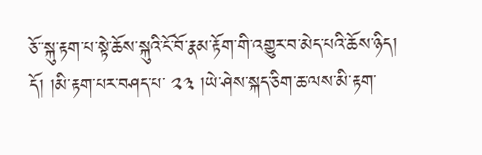ཅོ་་སྐུ་རྟག་པ་སྟེ་ཆོས་སྐུའི་ངོ་བོ་རྣམ་རྟོག་གི་འགྱུར་བ་མེད་པའི་ཆོས་ཉིད། དོ། །མི་རྟག་པར་བཤད་པ་ ༢༣ །ཡེ་ཤེས་སྐད་ཅིག་ཆ་ལས་མི་རྟག་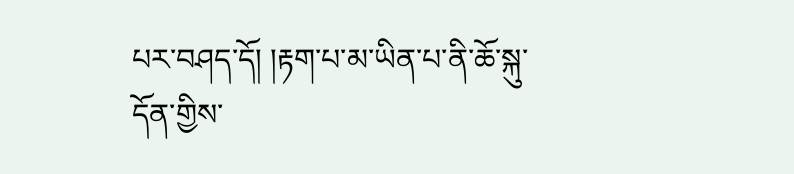པར་བཤད་དོ། །རྟག་པ་མ་ཡིན་པ་ནི་ཆོ་སྐུ་དོན་གྱིས་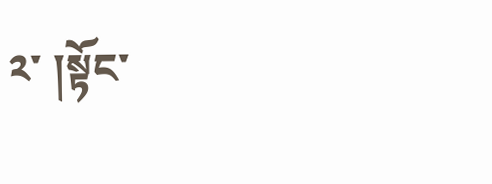༢་ །སྟོང་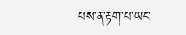པས་ན་རྟག་པ་ཡང་